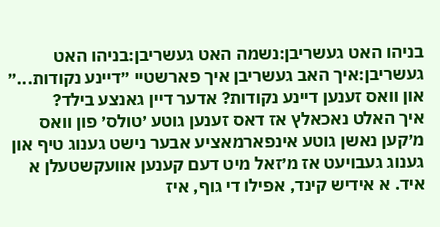בניהו האט געשריבן:נשמה האט געשריבן:בניהו האט געשריבן:איך האב געשריבן איך פארשטיי ״דיינע נקודות...״
און וואס זענען דיינע נקודות? אדער דיין גאנצע בילד?
איך האלט נאכאלץ אז דאס זענען גוטע ׳טולס׳ פון וואס מ׳קען נאשן גוטע אינפארמאציע אבער נישט גענוג טיף און גענוג געבויעט אז מ׳זאל מיט דעם קענען אוועקשטעלן א איד. א אידיש קינד, אפילו די גוף, איז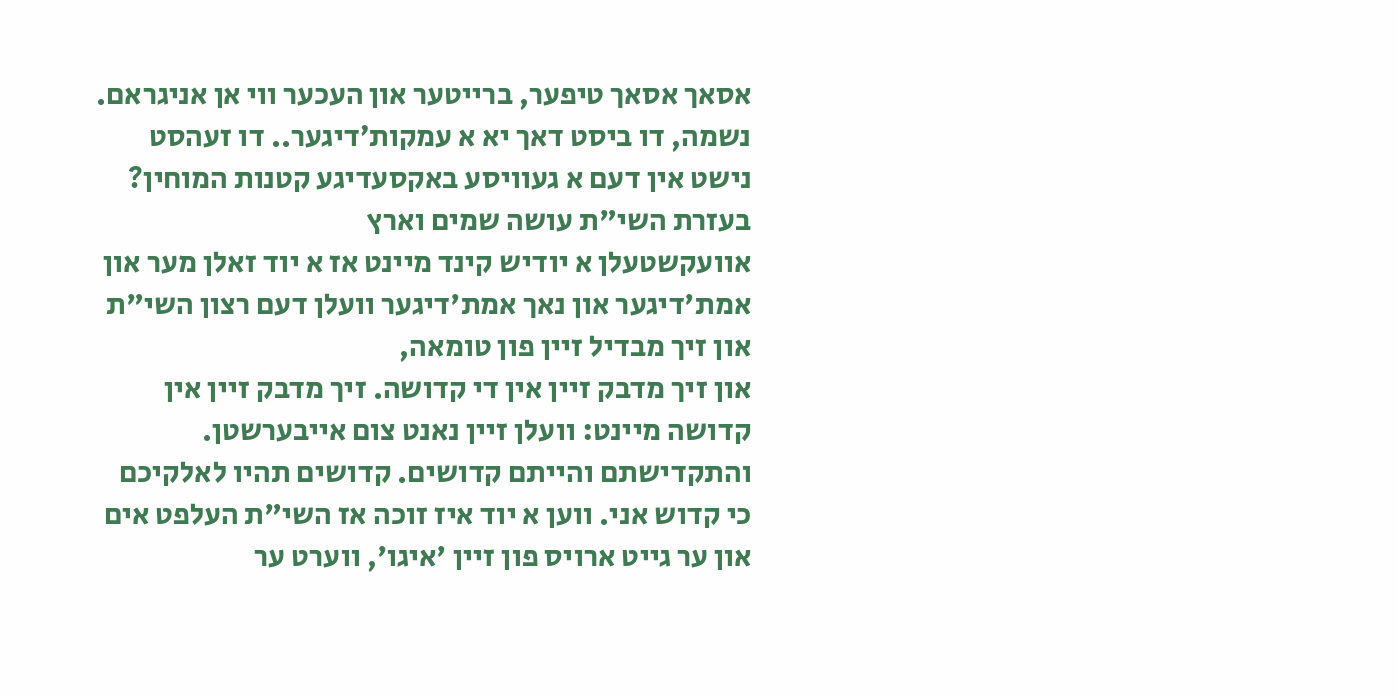אסאך אסאך טיפער, ברייטער און העכער ווי אן אניגראם.
נשמה, דו ביסט דאך יא א עמקות׳דיגער.. דו זעהסט נישט אין דעם א געוויסע באקסעדיגע קטנות המוחין?
בעזרת השי"ת עושה שמים וארץ
אוועקשטעלן א יודיש קינד מיינט אז א יוד זאלן מער און אמת'דיגער און נאך אמת'דיגער וועלן דעם רצון השי"ת און זיך מבדיל זיין פון טומאה,
און זיך מדבק זיין אין די קדושה. זיך מדבק זיין אין קדושה מיינט: וועלן זיין נאנט צום אייבערשטן. והתקדישתם והייתם קדושים. קדושים תהיו לאלקיכם כי קדוש אני. ווען א יוד איז זוכה אז השי"ת העלפט אים און ער גייט ארויס פון זיין 'איגו', ווערט ער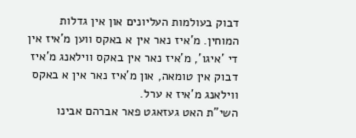דבוק בעולמות העליונים און אין גדלות המוחין. מ'איז נאר אין א באקס ווען מ'איז אין די 'איגו', מ'איז נאר אין באקס ווילאנג מ'איז דבוק אין טומאה, און מ'איז נאר אין א באקס ווילאנג מ'איז א ערל.
השי"ת האט געזאגט פאר אברהם אבינו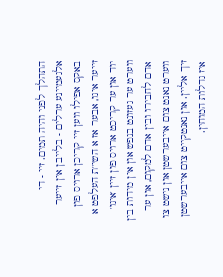התהלך לפני והיה תמים. זיי - די אלגעמיינע ערלים - בלייבן אין זייער באקס אפילו ווען זיי קריכן ארויס פון זייער איגו, אבער אז א השי"ת העלפט א יוד און ער קריכט ארויס פון זיין 'איגו' ווערט ער געזונט בנפש און אין מידות בין אדם לחבירו ובין אדם למקום, און ער ווערט נאנט צום אייבערשטן און נישט צו זיך אליין. און נאנטקייט צום אייבערשטן איז גדלות המוחין.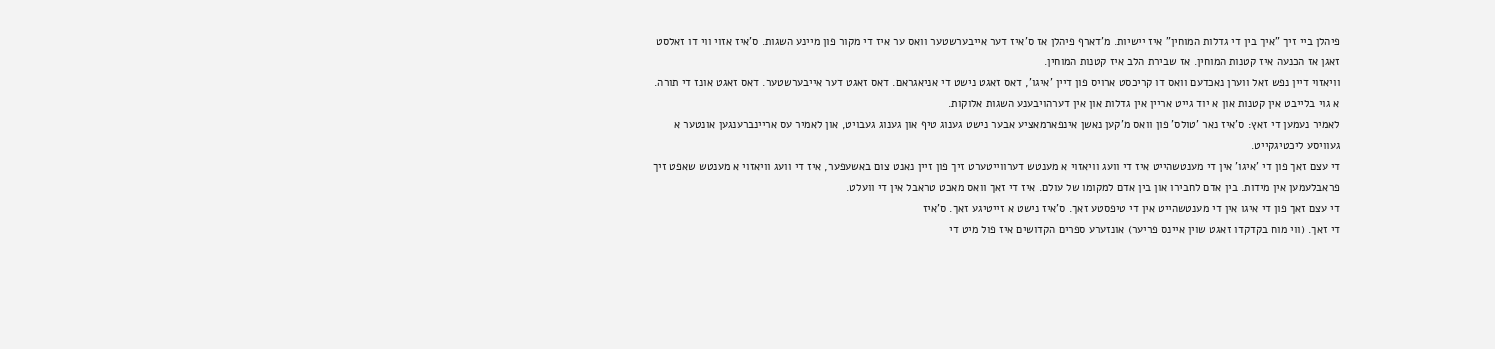פיהלן ביי זיך "איך בין די גדלות המוחין" איז יישיות. מ'דארף פיהלן אז ס'איז דער אייבערשטער וואס ער איז די מקור פון מיינע השגות. ס'איז אזוי ווי דו זאלסט זאגן אז הכנעה איז קטנות המוחין. אז שבירת הלב איז קטנות המוחין.
וויאזוי דיין נפש זאל ווערן נאכדעם וואס דו קריכסט ארויס פון דיין 'איגו', דאס זאגט נישט די אניאגראם. דאס זאגט דער אייבערשטער. דאס זאגט אונז די תורה. א גוי בלייבט אין קטנות און א יוד גייט אריין אין גדלות און אין דערהויבענע השגות אלוקות.
לאמיר נעמען די זאץ: ס'איז נאר 'טולס' פון וואס מ'קען נאשן אינפארמאציע אבער נישט גענוג טיף און גענוג געבויט, און לאמיר עס אריינברענגען אונטער א געוויסע ליכטיגקייט.
די עצם זאך פון די 'איגו' אין די מענטשהייט איז די וועג וויאזוי א מענטש דערווייטערט זיך פון זיין נאנט צום באשעפער, איז די וועג וויאזוי א מענטש שאפט זיך פראבלעמען אין מידות. בין אדם לחבירו און בין אדם למקומו של עולם. איז די זאך וואס מאכט טראבל אין די וועלט.
די עצם זאך פון די איגו אין די מענטשהייט אין די טיפסטע זאך. ס'איז נישט א זייטיגע זאך. ס'איז
די זאך. (ווי מוח בקדקדו זאגט שוין איינס פריער) אונזערע ספרים הקדושים איז פול מיט די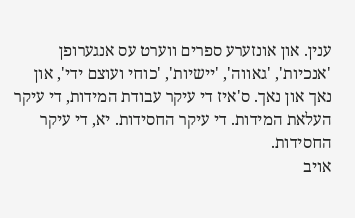ענין. און אונזערע ספרים ווערט עס אנגערופן 'אנכיות', 'גאווה', 'יישיות', 'כוחי ועוצם ידי', און נאך און נאך. ס'איז די עיקר עבודת המידות, די עיקר העלאת המידות. די עיקר החסידות. יא, די עיקר החסידות.
אויב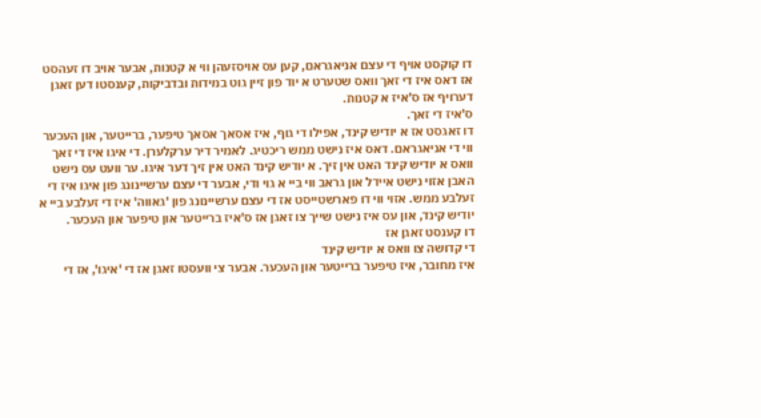דו קוקסט אויף די עצם אניאגראם, קען עס אויסזעהן ווי א קטנות, אבער אויב דו זעהסט אז דאס איז די זאך וואס שטערט א יוד פון זיין גוט במידות ובדביקות, קענסטו דען זאגן דערויף אז ס'איז א קטנות.
ס'איז די זאך.
דו זאגסט אז א יודיש קינד, אפילו די גוף, איז אסאך אסאך טיפער, ברייטער, און העכער
ווי די אניאגראם. דאס איז נישט ממש ריכטיג. לאמיר דיר ערקלערן. די איגו איז די זאך וואס א יודיש קינד האט אין זיך. א יודיש קינד האט אין זיך דער איגו. ער וועט עס נישט האבן אזוי נישט איידל און גראב ווי ביי א גוי ודי, אבער די עצם ערשיינונג פון איגו איז די זעלבע ממש. אזוי ווי דו פארשטייסט אז די עצם ערשיינונג פון 'גאווה' איז די זעלבע ביי א יודיש קינד, און עס איז נישט שייך צו זאגן אז ס'איז ברייטער און טיפער און העכער.
דו קענסט זאגן אז
די קדושה צו וואס א יודיש קינד
איז מחובר, איז טיפער ברייטער און העכער. אבער צי וועסטו זאגן אז די 'איגו', אז די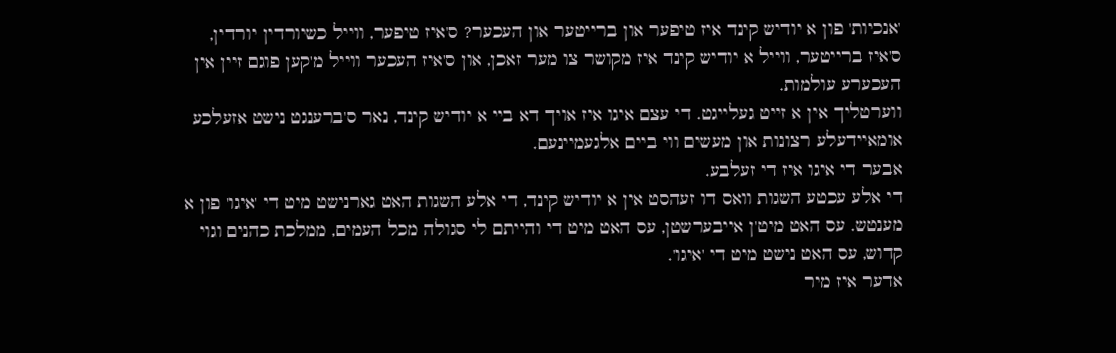'אנכיות' פון א יודיש קינד איז טיפער און ברייטער און העכער? ס'איז טיפער, ווייל כשיורדין יורדין, ס'איז ברייטער, ווייל א יודיש קינד איז מקושר צו מער זאכן, און ס'איז העכער ווייל מ'קען פוגם זיין אין העכערע עולמות.
ווערטליך אין א זייט געלייגט. די עצם איגו איז אויך דא ביי א יודיש קינד, נאר ס'ברענגט נישט אזעלכע אומאיידעלע רצונות און מעשים ווי ביים אלגעמיינעם.
אבער די איגו איז די זעלבע.
די אלע עכטע השגות וואס דו זעהסט אין א יודיש קינד, די אלע השגות האט גארנישט מיט די 'איגו' פון א מענטש. עס האט מיט'ן אייבערשטן, עס האט מיט די והייתם לי סגולה מכל העמים, ממלכת כהנים וגוי קדוש, עס האט נישט מיט די 'איגו'.
אדער איז מיר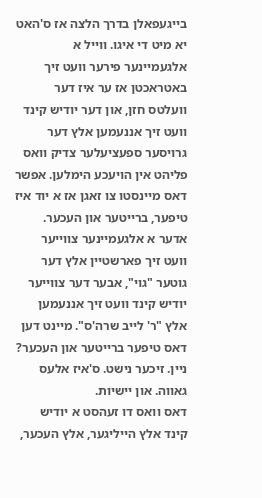בייגעפאלן בדרך הלצה אז ס'האט יא מיט די איגו. ווייל א אלגעמיינער פירער וועט זיך באטראכטן אז ער איז דער וועלטס חזן, און דער יודיש קינד וועט זיך אננעמען אלץ דער גרויסער ספעציעלער צדיק וואס פליהט אין הויעכע הימלען. אפשר דאס מיינסטו צו זאגן אז א יוד איז טיפער, ברייטער און העכער. אדער א אלגעמיינער צווייער וועט זיך פארשטיין אלץ דער גוטער "גוי", אבער דער צווייער יודיש קינד וועט זיך אננעמען אלץ "ר' לייב שרה'ס". מיינט דען דאס טיפער ברייטער און העכער? ניין. זיכער נישט. ס'איז אלעס גאווה. און יישיות.
דאס וואס דו זעהסט א יודיש קינד אלץ הייליגער, אלץ העכער,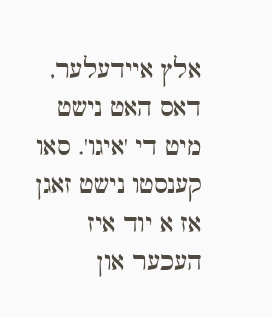אלץ איידעלער, דאס האט נישט מיט די 'איגו'. סאו קענסטו נישט זאגן אז א יוד איז העכער און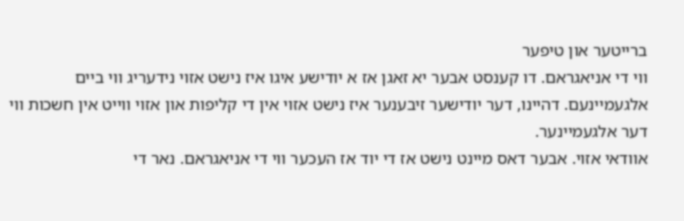ברייטער און טיפער
ווי די אניאגראם. דו קענסט אבער יא זאגן אז א יודישע איגו איז נישט אזוי נידעריג ווי ביים אלגעמיינעם. דהיינו, דער יודישער זיבענער איז נישט אזוי אין די קליפות און אזוי ווייט אין חשכות ווי דער אלגעמיינער.
אוודאי אזוי. אבער דאס מיינט נישט אז די יוד אז העכער ווי די אניאגראם. נאר די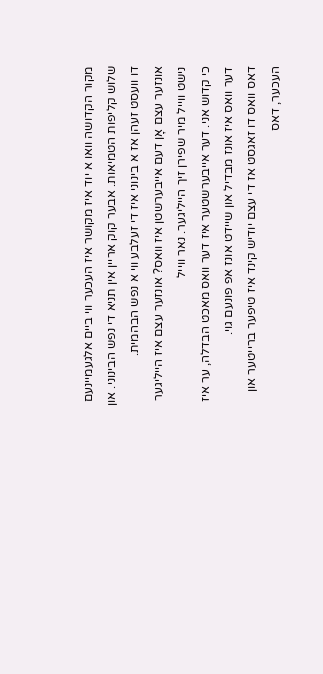מקור הקדושה וואו א יוד איז מקושר איז העכער ווי ביים אלגעמיינעם שלוש קליפות הטמיאות. אבער קוק אריין אין תניא די נפש הבינוני. און דו וועסט זעהן אז א בינוני איז די זעלבע ווי א נפש הבהמית.
אונזער עצם אָן דעם אייבערשטן איז וואס? אונזער עצם איז הייליגער נישט ווייל מיר שפירן זיך הייליגער. נאר ווייל
כי קדוש אני. דער אייבערשטער איז דער וואס מאכט הבדלה, ער איז דער וואס איז אונז מבדיל און שיידט אונז אפ פונעם גוי.
דאס וואס דו זאגסט אז די עצם יודיש קינד איז טיפער ברייטער און העכער, דאס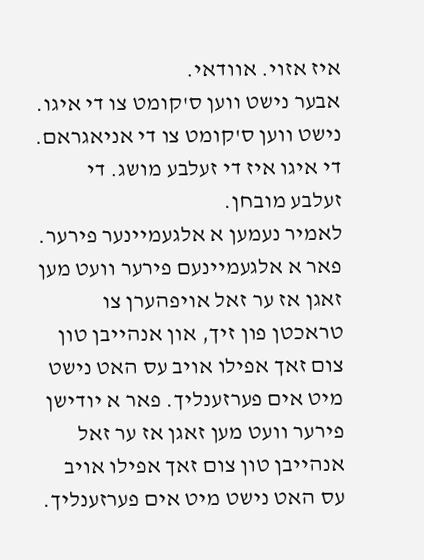איז אזוי. אוודאי.
אבער נישט ווען ס'קומט צו די איגו. נישט ווען ס'קומט צו די אניאגראם. די איגו איז די זעלבע מושג. די זעלבע מובחן.
לאמיר נעמען א אלגעמיינער פירער. פאר א אלגעמיינעם פירער וועט מען זאגן אז ער זאל אויפהערן צו טראכטן פון זיך, און אנהייבן טון צום זאך אפילו אויב עס האט נישט מיט אים פערזענליך. פאר א יודישן פירער וועט מען זאגן אז ער זאל אנהייבן טון צום זאך אפילו אויב עס האט נישט מיט אים פערזענליך.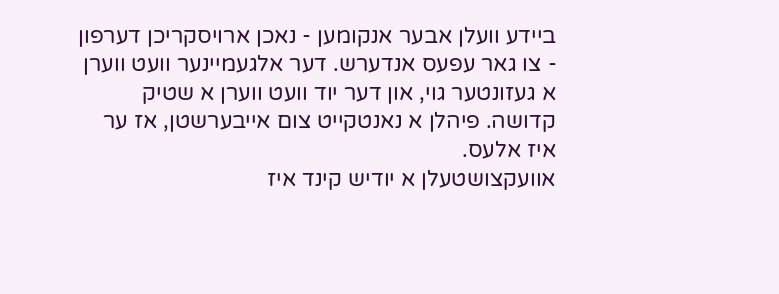ביידע וועלן אבער אנקומען - נאכן ארויסקריכן דערפון - צו גאר עפעס אנדערש. דער אלגעמיינער וועט ווערן א געזונטער גוי, און דער יוד וועט ווערן א שטיק קדושה. פיהלן א נאנטקייט צום אייבערשטן, אז ער איז אלעס.
אוועקצושטעלן א יודיש קינד איז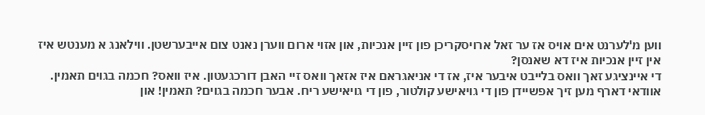ווען מ'לערנט אים אויס אז ער זאל ארויסקריכן פון זיין אנכיות, און אזוי ארום ווערן נאנט צום אייבערשטן. ווילאנג א מענטש איז אין זיין אנכיות איז דא שאנסן?
די איינציגע זאך וואס בלייבט איבער איז, אז די אניאגראם איז אזאך וואס זיי האבן דורכגעטון. איז וואס? חכמה בגוים תאמין. אוודאי דארף מען זיך אפשיידן פון די גויאישע קולטור, פון די גויאישע ריח. אבער חכמה בגוים? תאמין! און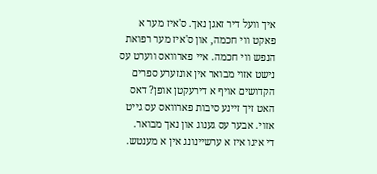איך וועל דיר זאגן נאך. ס'איז מער א פאקט ווי חכמה, און ס'איז מער רפואת הנפש ווי חכמה. איי פארוואס ווערט עס נישט אזוי מבואר אין אונזערע ספרים הקדושים אויף א דירעקטן אופן? דאס האט זיך זיינע סיבות פארוואס עס גייט אזוי. אבער עס גענוג און נאך מבואר.
די איגו איז א ערשיינונג אין א מענטש.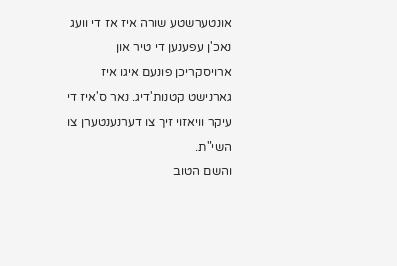אונטערשטע שורה איז אז די וועג נאכ'ן עפענען די טיר און ארויסקריכן פונעם איגו איז גארנישט קטנות'דיג. נאר ס'איז די עיקר וויאזוי זיך צו דערנענטערן צו השי"ת.
והשם הטוב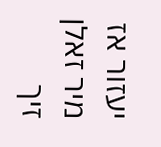יעזור אז מיר זאלן זיך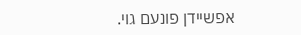אפשיידן פונעם גוי.